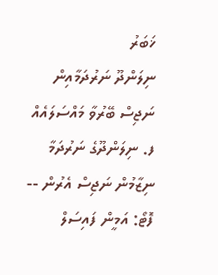ޚަބަރު
ނިލަންދޫ ނަރުދަމާއިން ނަޖިސް ބޭރުވާ މައްސަލައެއް
ފ. ނިލަންދޫގެ ނަރުދަމާ ނިޒާމުން ނަޖިސް އެރުން -- ފޮޓޯ: އަމީން ފައިސަލް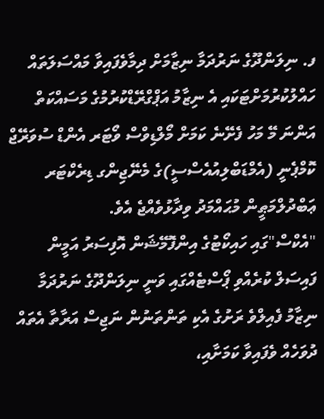ފ. ނިލަންދޫގެ ނަރުދަމާ ނިޒާމަށް ދިމާވެފައިވާ މައްސަލަތައް ހައްލުކުރުމަށްޓަކައި އެ ނިޒާމު އަޕްގްރޭޑްކުރުމުގެ މަސައްކަތް އަންނަ މޭ މަހު ފެށޭނެ ކަމަށް މޯލްޑިވްސް ވޯޓަރ އެންޑް ސުވަރޭޖް ކޮމްޕެނީ (އެމްޑަބްލިއުއެސްސީ)ގެ މެނޭޖިންގ ޑިރެކްޓަރ ޢަބްދުލްމަޠީން މުޙައްމަދު ވިދާޅުވެއްޖެ އެވެ.
"އެކްސް"ގައި ހައިކޯޓުގެ އިންފޮމޭޝަން އޮފިސަރު އަމީން ފައިސަލް ކުރެއްވި ޕޯސްޓެއްގައި ވަނީ ނިލަންދޫގެ ނަރުދަމާ ނިޒާމު ފެއިލްވެ ރަށުގެ އެކި ތަންތަނުން ނަޖިސް އަރާތާ އެތައް ދުވަހެއް ވެފައިވާ ކަމަށާއި،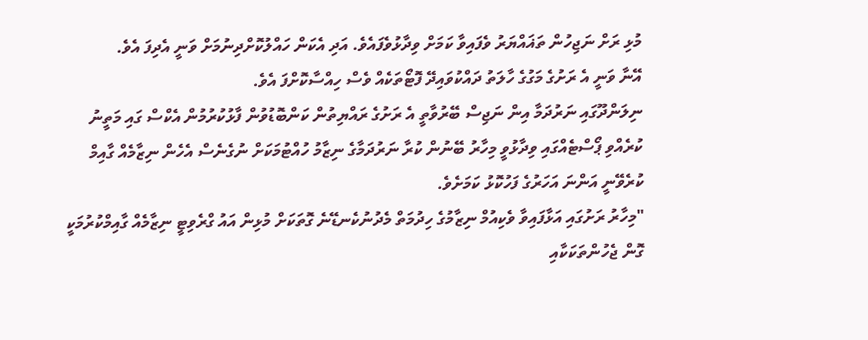މުޅި ރަށް ނަޖިހުން ތަޣައްޔަރު ވެފައިވާ ކަމަށް ވިދާޅުވެފައެވެ. އަދި އެކަން ހައްލުކޮށްދިނުމަށް ވަނީ އެދިފަ އެވެ.
އޭނާ ވަނީ އެ ރަށުގެ މަގުގެ ހާލަތު ދައްކުވައިދޭ ފޮޓޯތަކެއް ވެސް ހިއްސާކޮށްފަ އެވެ.
ނިލަންދޫގައި ނަރުދަމާ އިން ނަޖިސް ބޭރުވާތީ އެ ރަށުގެ ރައްޔިތުން ކަންބޮޑުވުން ފާޅުކުރުމުން އެކްސް ގައި މަތީނު ކުރެއްވި ޕޯސްޓެއްގައި ވިދާޅުވީ މިހާރު ބޭނުން ކުރާ ނަރުދަމާގެ ނިޒާމު ހުއްޓުމަކަށް ނުގެނެސް އެހެން ނިޒާމެއް ގާއިމް ކުރެވޭނީ އަންނަ އަހަރުގެ ފަހުކޮޅު ކަމަށެވެ.
"މިހާރު ރަށުގައި އަޅާފައިވާ ވެކިއުމް ނިޒާމުގެ ހިދުމަތް މެދުނުކެނޑޭނެ ގޮތަކަށް މުޅިން އައު ގްރެވިޓީ ނިޒާމެއް ގާއިމްކުރުމަކީ ގޮން ޖެހުންތަކަކާއި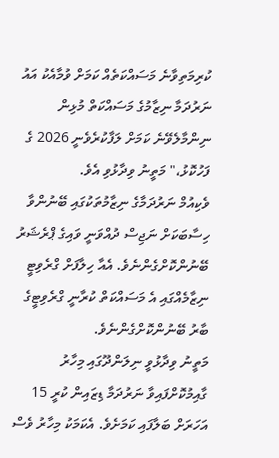ކުރިމަތިވާނެ މަސައްކަތެއް ކަމަށް ވުމާއެކު އައު ނަރުދަމާ ނިޒާމުގެ މަސައްކަތް މުޅިން ނިންމާލެވޭނެ ކަމަށް ލަފާކުރެވެނީ 2026 ގެ ފަހުކޮޅު،" މަތީނު ވިދާޅުވި އެވެ.
ވެކިއުމް ނަރުދަމާގެ ނިޒާމުތަކުގައި ބޭނުންވާ ހިސާބަކަށް ނަޖިސް ދުއްވަނީ ވައިގެ ޕްރެޝަރު ބޭނުންކޮށްގެންނެވެ. އެއާ ހިލާފަށް ގްރެވިޓީ ނިޒާމެއްގައި އެ މަސައްކަތް ކުރާނީ ގްރެވިޓީގެ ބާރު ބޭނުންކޮށްގެންނެވެ.
މަތީނު ވިދާޅުވީ ނިލަންދޫގައި މިހާރު ގާއިމުކޮށްފައިވާ ނަރުދަމާ ޑިޒައިން ކުރީ 15 އަހަރަށް ބަލާފައި ކަމަށެވެ. އެކަމަކު މިހާރު ވެސް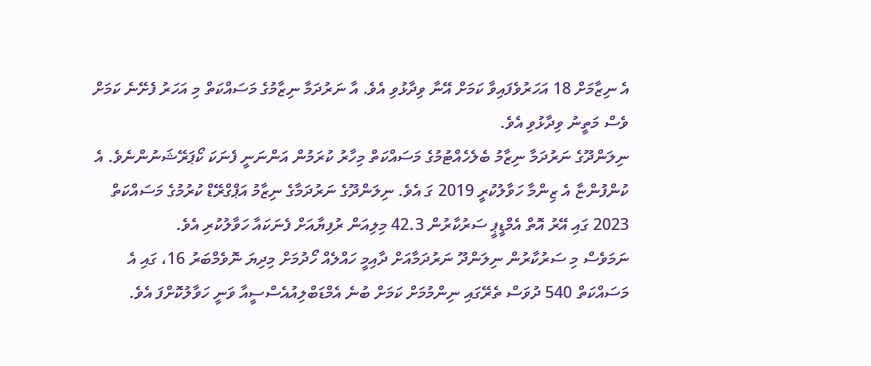އެ ނިޒާމަށް 18 އަހަރުވެފައިވާ ކަމަށް އޭނާ ވިދާޅުވި އެވެ. އާ ނަރުދަމާ ނިޒާމުގެ މަސައްކަތް މި އަހަރު ފެށޭނެ ކަމަށް ވެސް މަތީނު ވިދާޅުވި އެވެ.
ނިލަންދޫގެ ނަރުދަމާ ނިޒާމު ބެލެހެއްޓުމުގެ މަސައްކަތް މިހާރު ކުރަމުން އަންނަނީ ފެނަކަ ކޯޕަރޭޝަނުންނެވެ. އެ ކުންފުންޏާ އެ ޒިންމާ ހަވާލުކުރީ 2019 ގަ އެވެ. ނިލަންދޫގެ ނަރުދަމާގެ ނިޒާމު އަޕްގްރޭޑް ކުރުމުގެ މަސައްކަތް 2023 ގައި އޭރު އޮތް އެމްޑީޕީ ސަރުކާރުން 42.3 މިލިއަން ރުފިޔާއަށް ފެނަކައާ ހަވާލުކުރި އެވެ.
ނަމަވެސް މި ސަރުކާރުން ނިލަންދޫ ނަރުދަމާއަށް ދާއިމީ ހައްލެއް ހޯދުމަށް މިދިޔަ ނޮވެމްބަރު 16، ގައި އެ މަސައްކަތް 540 ދުވަސް ތެރޭގައި ނިންމުމަށް ކަމަށް ބުނެ އެމްޑަބްލިއުއެސްސީއާ ވަނީ ހަވާލުކޮށްފަ އެވެ.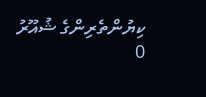ކިޔުންތެރިންގެ ޝުއޫރު
0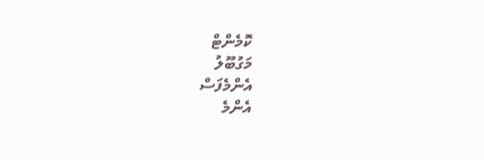ކޮމެންޓް
މަގުބޫލު
އެންމެފަސް
އެންމެ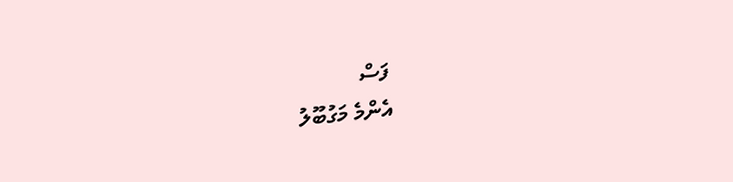ފަސް
އެންމެ މަގުބޫލު